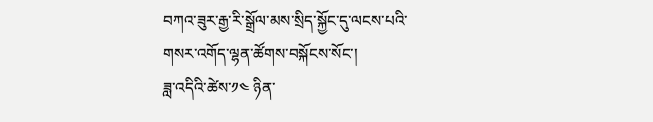བཀའ་ཟུར་རྒྱ་རི་སྒྲོལ་མས་སྲིད་སྐྱོང་དུ་ལངས་པའི་གསར་འགོད་ལྷན་ཚོགས་བསྐོངས་སོང་།
ཟླ་འདིའི་ཚེས་༡༤ ཉིན་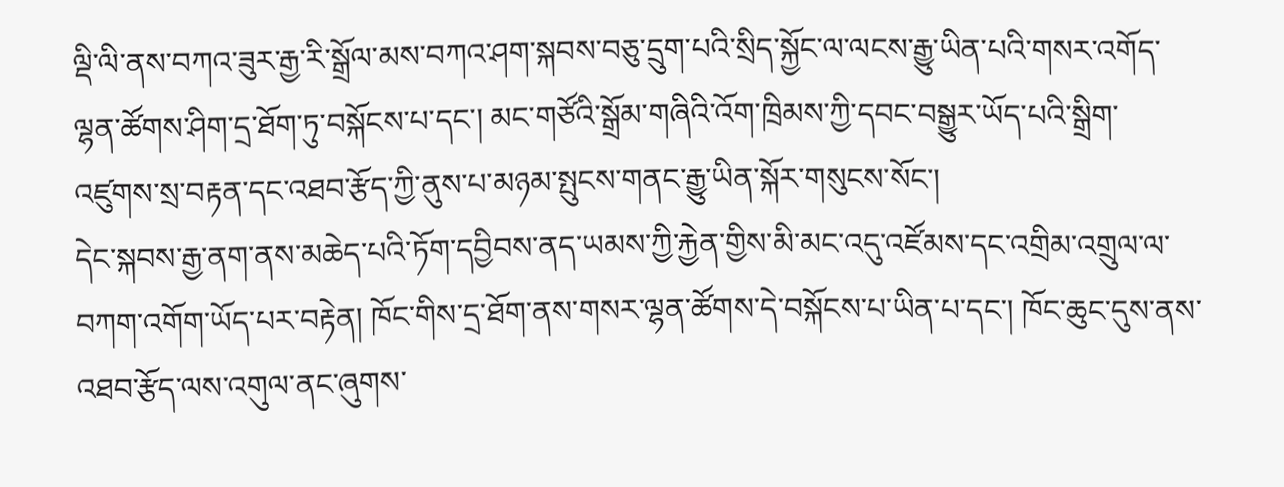ལྡི་ལི་ནས་བཀའ་ཟུར་རྒྱ་རི་སྒྲོལ་མས་བཀའ་ཤག་སྐབས་བཅུ་དྲུག་པའི་སྲིད་སྐྱོང་ལ་ལངས་རྒྱུ་ཡིན་པའི་གསར་འགོད་ལྷན་ཚོགས་ཤིག་དྲ་ཐོག་ཏུ་བསྐོངས་པ་དང་། མང་གཙོའི་སྒྲོམ་གཞིའི་འོག་ཁྲིམས་ཀྱི་དབང་བསྒྱུར་ཡོད་པའི་སྒྲིག་འཛུགས་སྲ་བརྟན་དང་འཐབ་རྩོད་ཀྱི་ནུས་པ་མཉམ་སྤུངས་གནང་རྒྱུ་ཡིན་སྐོར་གསུངས་སོང་།
དེང་སྐབས་རྒྱ་ནག་ནས་མཆེད་པའི་ཏོག་དབྱིབས་ནད་ཡམས་ཀྱི་རྐྱེན་གྱིས་མི་མང་འདུ་འཛོམས་དང་འགྲིམ་འགྲུལ་ལ་བཀག་འགོག་ཡོད་པར་བརྟེན། ཁོང་གིས་དྲ་ཐོག་ནས་གསར་ལྷན་ཚོགས་དེ་བསྐོངས་པ་ཡིན་པ་དང་། ཁོང་ཆུང་དུས་ནས་འཐབ་རྩོད་ལས་འགུལ་ནང་ཞུགས་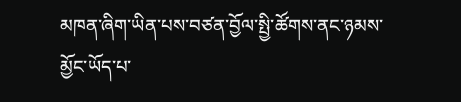མཁན་ཞིག་ཡིན་པས་བཙན་བྱོལ་སྤྱི་ཚོགས་ནང་ཉམས་མྱོང་ཡོད་པ་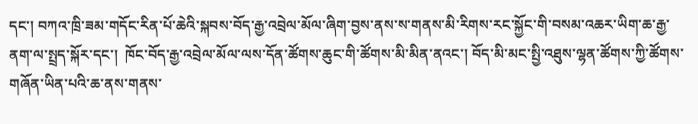དང་། བཀའ་ཁྲི་ཟམ་གདོང་རིན་པོ་ཆེའི་སྐབས་བོད་རྒྱ་འབྲེལ་མོལ་ཞིག་བྱས་ནས་ས་གནས་མི་རིགས་རང་སྐྱོང་གི་བསམ་འཆར་ཡིག་ཆ་རྒྱ་ནག་ལ་སྤྲད་སྐོར་དང་།  ཁོང་བོད་རྒྱ་འབྲེལ་མོལ་ལས་དོན་ཚོགས་ཆུང་གི་ཚོགས་མི་མིན་ནའང་། བོད་མི་མང་སྤྱི་འཐུས་ལྷན་ཚོགས་ཀྱི་ཚོགས་གཞོན་ཡིན་པའི་ཆ་ནས་གནས་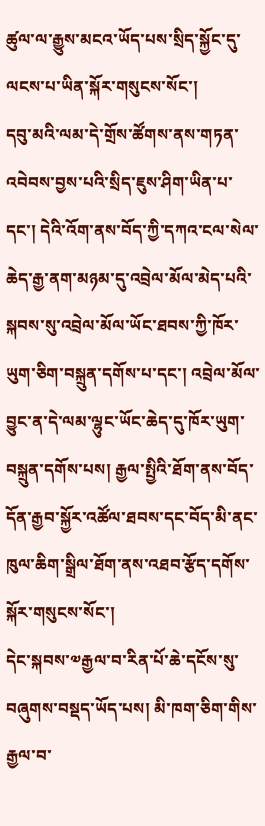ཚུལ་ལ་རྒྱུས་མངའ་ཡོད་པས་སྲིད་སྐྱོང་དུ་ལངས་པ་ཡིན་སྐོར་གསུངས་སོང་།
དབུ་མའི་ལམ་དེ་གྲོས་ཚོགས་ནས་གཏན་འབེབས་བྱས་པའི་སྲིད་ཇུས་ཤིག་ཡིན་པ་དང་། དེའི་འོག་ནས་བོད་ཀྱི་དཀའ་ངལ་སེལ་ཆེད་རྒྱ་ནག་མཉམ་དུ་འབྲེལ་མོལ་མེད་པའི་སྐབས་སུ་འབྲེལ་མོལ་ཡོང་ཐབས་ཀྱི་ཁོར་ཡུག་ཅིག་བསྐྲུན་དགོས་པ་དང་། འབྲེལ་མོལ་བྱུང་ན་དེ་ལམ་ལྷུང་ཡོང་ཆེད་དུ་ཁོར་ཡུག་བསྐྲུན་དགོས་པས། རྒྱལ་སྤྱིའི་ཐོག་ནས་བོད་དོན་རྒྱབ་སྐྱོར་འཚོལ་ཐབས་དང་བོད་མི་ནང་ཁུལ་ཆིག་སྒྲིལ་ཐོག་ནས་འཐབ་རྩོད་དགོས་སྐོར་གསུངས་སོང་།
དེང་སྐབས་༧རྒྱལ་བ་རིན་པོ་ཆེ་དངོས་སུ་བཞུགས་བསྡད་ཡོད་པས། མི་ཁག་ཅིག་གིས་རྒྱལ་བ་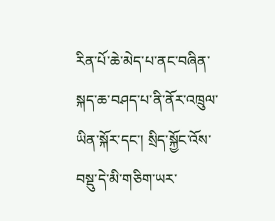རིན་པོ་ཆེ་མེད་པ་ནང་བཞིན་སྐད་ཆ་བཤད་པ་ནི་ནོར་འཁྲུལ་ཡིན་སྐོར་དང་། སྲིད་སྐྱོང་འོས་བསྡུ་དེ་མི་གཅིག་ཡར་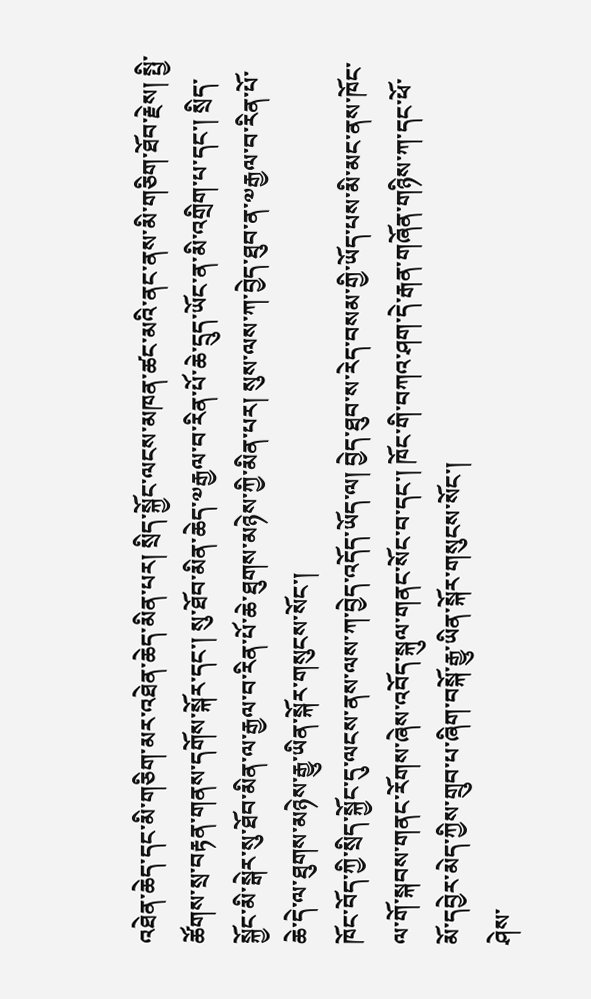འཐེན་ཆེད་དང་མི་གཅིག་མར་འཐེན་ཆེད་མིན་པར། སྲིད་སྐྱོང་ལངས་མཁན་ཚང་མའི་ནང་ནས་མི་གཅིག་ཐོབ་རྗེས། སྤྱི་ཚོགས་སྲ་བརྟན་གནས་དགོས་སྐོར་དང་། སུ་ཐོབ་མིན་ཆེད་༧རྒྱལ་བ་རིན་པོ་ཆེ་དྲུད་ཡོང་ན་མི་འགྲིག་པ་དང་། སྲིད་སྐྱོང་མི་སྒེར་སུ་ཐོབ་མིན་ལ་རྒྱལ་བ་རིན་པོ་ཆེ་ཐུགས་མཉེས་ཀྱི་མིན་པར། སུས་ལས་ཀ་བྱེད་ཐུབ་ན་༧རྒྱལ་བ་རིན་པོ་ཆེ་དེ་ལ་ཐུགས་མཉེས་རྒྱུ་ཡིན་སྐོར་གསུངས་སོང་།
ཁོང་བོད་ཀྱི་སྲིད་སྐྱོང་དུ་ལངས་ནས་ལས་ཀ་བྱེད་འདོད་ཡོད་ལ། བྱེད་ཐུབ་ས་རེད་བསམ་གྱི་ཡོད་པས་མི་མང་ནས་ཁོང་ལ་གོ་སྐབས་གནང་རོགས་ཞེས་འབོད་སྐུལ་གནང་སོང་བ་དང་། ཁོང་གི་བཀའ་ཤག་དེ་རྒན་གཞོན་གཉིས་ཀ་དང་ཕོ་མོ་དབྱེར་མེད་ཀྱིས་གྲུབ་པ་ཞིག་བསྐོ་རྒྱུ་ཡིན་སྐོར་གསུངས་སོང་།
ཤེས་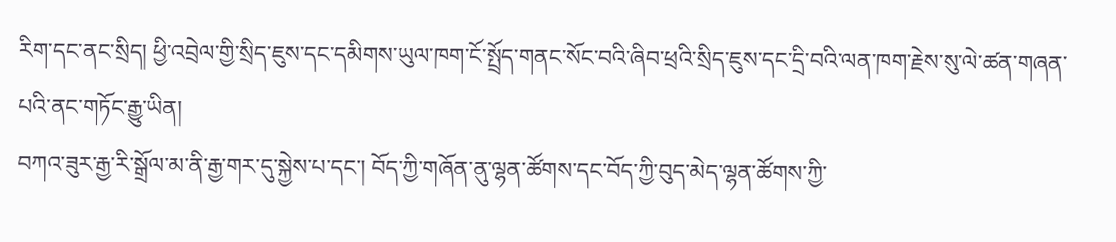རིག་དང་ནང་སྲིད། ཕྱི་འབྲེལ་གྱི་སྲིད་ཇུས་དང་དམིགས་ཡུལ་ཁག་ངོ་སྤྲོད་གནང་སོང་བའི་ཞིབ་ཕྲའི་སྲིད་ཇུས་དང་དྲི་བའི་ལན་ཁག་རྗེས་སུ་ལེ་ཚན་གཞན་པའི་ནང་གཏོང་རྒྱུ་ཡིན།
བཀའ་ཟུར་རྒྱ་རི་སྒྲོལ་མ་ནི་རྒྱ་གར་དུ་སྐྱེས་པ་དང་། བོད་ཀྱི་གཞོན་ནུ་ལྷན་ཚོགས་དང་བོད་ཀྱི་བུད་མེད་ལྷན་ཚོགས་ཀྱི་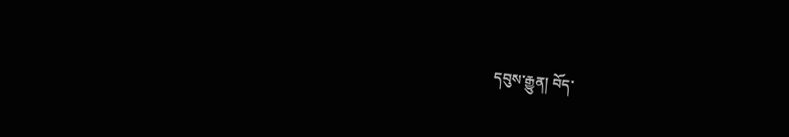དབུས་རྒྱུན། བོད་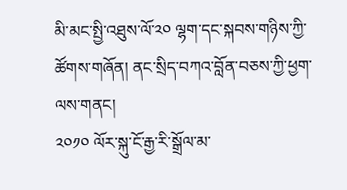མི་མང་སྤྱི་འཐུས་ལོ་༢༠ ལྷག་དང་སྐབས་གཉིས་ཀྱི་ཚོགས་གཞོན། ནང་སྲིད་བཀའ་བློན་བཅས་ཀྱི་ཕྱག་ལས་གནང།
༢༠༡༠ ལོར་སྐུ་ངོ་རྒྱ་རི་སྒྲོལ་མ་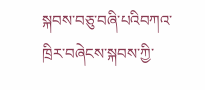སྐབས་བཅུ་བཞི་པའིབཀའ་ཁྲིར་བཞེངས་སྐབས་ཀྱི་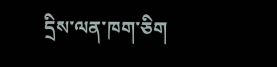དྲིས་ལན་ཁག་ཅིག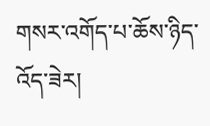གསར་འགོད་པ་ཆོས་ཉིད་འོད་ཟེར།